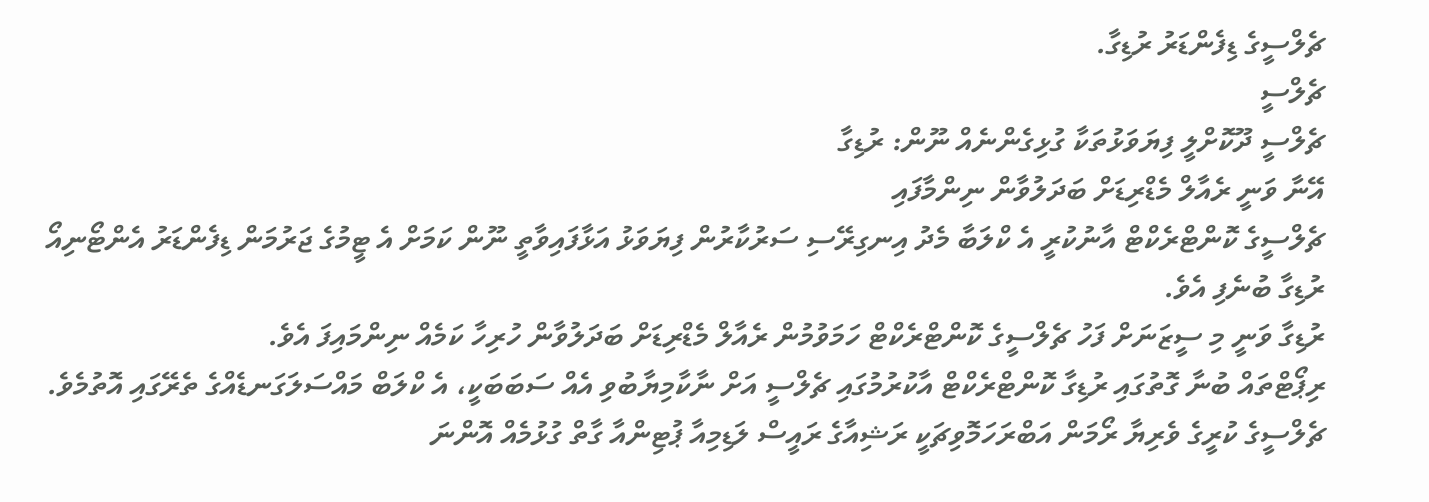ޗެލްސީގެ ޑިފެންޑަރު ރުޑިގާ.
ޗެލްސީ
ޗެލްސީ ދޫކޮށްލީ ފިޔަވަޅުތަކާ ގުޅިގެންނެއް ނޫން: ރުޑިގާ
އޭނާ ވަނީ ރެއާލް މެޑްރިޑަށް ބަދަލުވާން ނިންމާފައި
ޗެލްސީގެ ކޮންޓްރެކްޓް އާނުކުރީ އެ ކްލަބާ މެދު އިނގިރޭސި ސަރުކާރުން ފިޔަވަޅު އަޅާފައިވާތީ ނޫން ކަމަށް އެ ޓީމުގެ ޖަރުމަން ޑިފެންޑަރު އެންޓޯނިއޯ ރުޑިގާ ބުނެފި އެވެ.
ރުޑިގާ ވަނީ މި ސީޒަނަށް ފަހު ޗެލްސީގެ ކޮންޓްރެކްޓް ހަމަވުމުން ރެއާލް މެޑްރިޑަށް ބަދަލުވާން ހުރިހާ ކަމެއް ނިންމައިފަ އެވެ.
ރިޕޯޓްތައް ބުނާ ގޮތުގައި ރުޑިގާ ކޮންޓްރެކްޓް އާކުރުމުގައި ޗެލްސީ އަށް ނާކާމިޔާބުވި އެއް ސަބަބަކީ، އެ ކްލަބް މައްސަލަގަނޑެއްގެ ތެރޭގައި އޮތުމެވެ.
ޗެލްސީގެ ކުރީގެ ވެރިޔާ ރޯމަން އަބްރަހަމޮވިޗަކީ ރަޝިއާގެ ރައީސް ލަޑިމިއާ ޕުޓިންއާ ގާތް ގުޅުމެއް އޮންނަ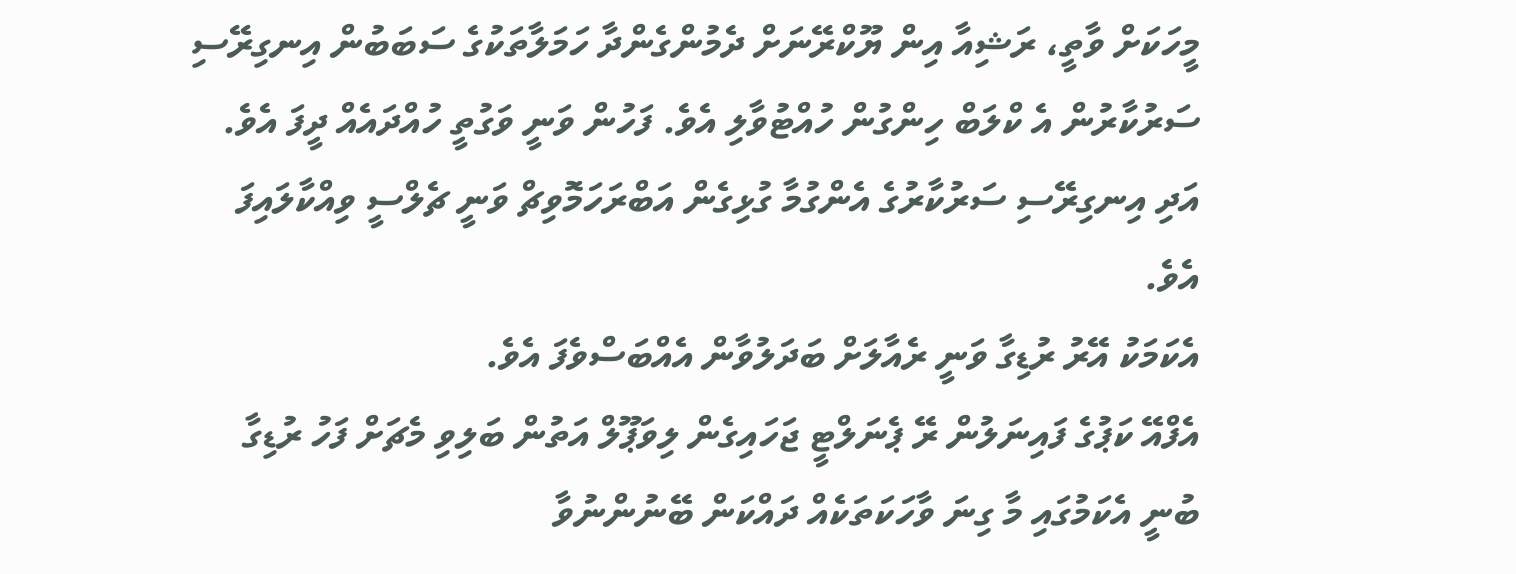މީހަކަށް ވާތީ، ރަޝިއާ އިން ޔޫކްރޭނަށް ދެމުންގެންދާ ހަމަލާތަކުގެ ސަބަބުން އިނގިރޭސި ސަރުކާރުން އެ ކްލަބް ހިންގުން ހުއްޓުވާލި އެވެ. ފަހުން ވަނީ ވަގުތީ ހުއްދައެއް ދީފަ އެވެ. އަދި އިނގިރޭސި ސަރުކާރުގެ އެންގުމާ ގުޅިގެން އަބްރަހަމޮވިޗް ވަނީ ޗެލްސީ ވިއްކާލައިފަ އެވެ.
އެކަމަކު އޭރު ރުޑިގާ ވަނީ ރެއާލަށް ބަދަލުވާން އެއްބަސްވެފަ އެވެ.
އެފްއޭ ކަޕުގެ ފައިނަލުން ރޭ ޕެނަލްޓީ ޖަހައިގެން ލިވަޕޫލް އަތުން ބަލިވި މެޗަށް ފަހު ރުޑިގާ ބުނީ އެކަމުގައި މާ ގިނަ ވާހަކަތަކެއް ދައްކަން ބޭނުންނުވާ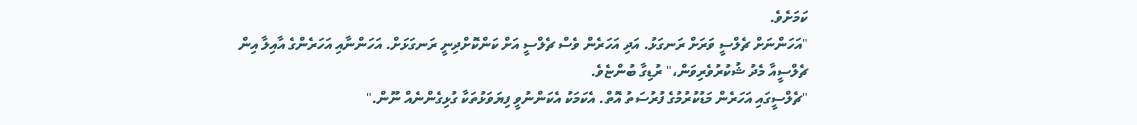ކަމަށެވެ.
"އަހަންނަށް ޗެލްސީ ވަރަށް ރަނގަޅު. އަދި އަހަރެން ވެސް ޗެލްސީ އަށް ކަންކޮށްދިނީ ރަނގަޅަށް. އަހަންނާއި އަހަރެންގެ އާއިލާ އިން ޗެލްސީއާ މެދު ޝުކުރުވެރިވަން،" ރުޑިގާ ބުންޏެވެ.
"ޗެލްސީގައި އަހަރެން މަޑުކުރުމުގެ ފުރުސަތު އޮތް. އެކަމަކު އެކަންނުވީ ފިޔަވަޅުތަކާ ގުޅިގެންނެއް ނޫން."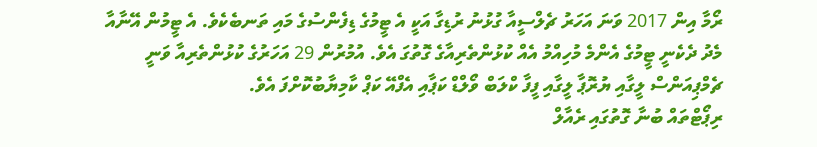ރޯމާ އިން 2017 ވަނަ އަހަރު ޗެލްސީއާ ގުޅުނު ރުޑިގާ އަކީ އެ ޓީމުގެ ޑިފެންސުގެ މައި ތަނބެކެވެ. އެ ޓީމުން އޭނާއާ މެދު ދެކެނީ ޓީމުގެ އެންމެ މުހިއްމު އެއް ކުޅުންތެރިއާގެ ގޮތުގަ އެވެ. އުމުރުން 29 އަހަރުގެ ކުޅުންތެރިއާ ވަނީ ޗެމްޕިއަންސް ލީގާއި ޔުރޮޕާ ލީގާއި ފީފާ ކްލަބް ވޯލްޑް ކަޕާއި އެފްއޭ ކަޕް ކާމިޔާބުކޮށްފަ އެވެ.
ރިޕޯޓްތައް ބުނާ ގޮތުގައި ރެއާލް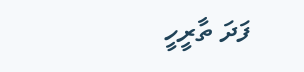ފަދަ ތާރީހީ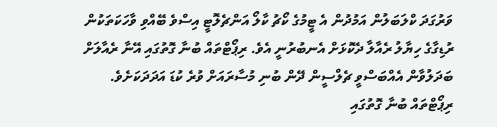ވަރުގަދަ ކްލަބަލުން އަމުދުން އެ ޓީމުގެ ކޯޗު ކާލޯ އަންޗެލޮޓީ އިސްވެ ބޭއްވި ވާހަކަތަކުން ރުޑިގާގެ ހިޔާލު ރެއާލާ ދެކޮޅަށް އެނބުރުނީ އެވެ. ރިޕޯޓްތައް ބުނާ ގޮތުގައި އޭނާ ރެއާލަށް ބަދަލުވާން އެއްބަސްވީ ޗެލްސީން ދޭން ބުނި މުސާރައަށް ވުރެ ކުޑަ އަދަދަކަށެވެ.
ރިޕޯޓްތައް ބުނާ ގޮތުގައި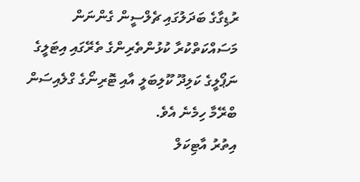ރުޑިގާގެ ބަދަލުގައި ޗެލްސީން ގެންނަން މަސައްކަތްކުރާ ކުޅުންތެރިންގެ ތެރޭގައި އިޓަލީގެ ނަޕޯލީގެ ކަލިދޫ ކޫލިބަލީ އާއި ޓޮރިނޯގެ ގްލެއިސަން ބްރޭމާ ހިމެނެ އެވެ.
އިތުރު އާޓިކަލް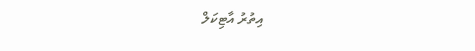އިތުރު އާޓިކަލް